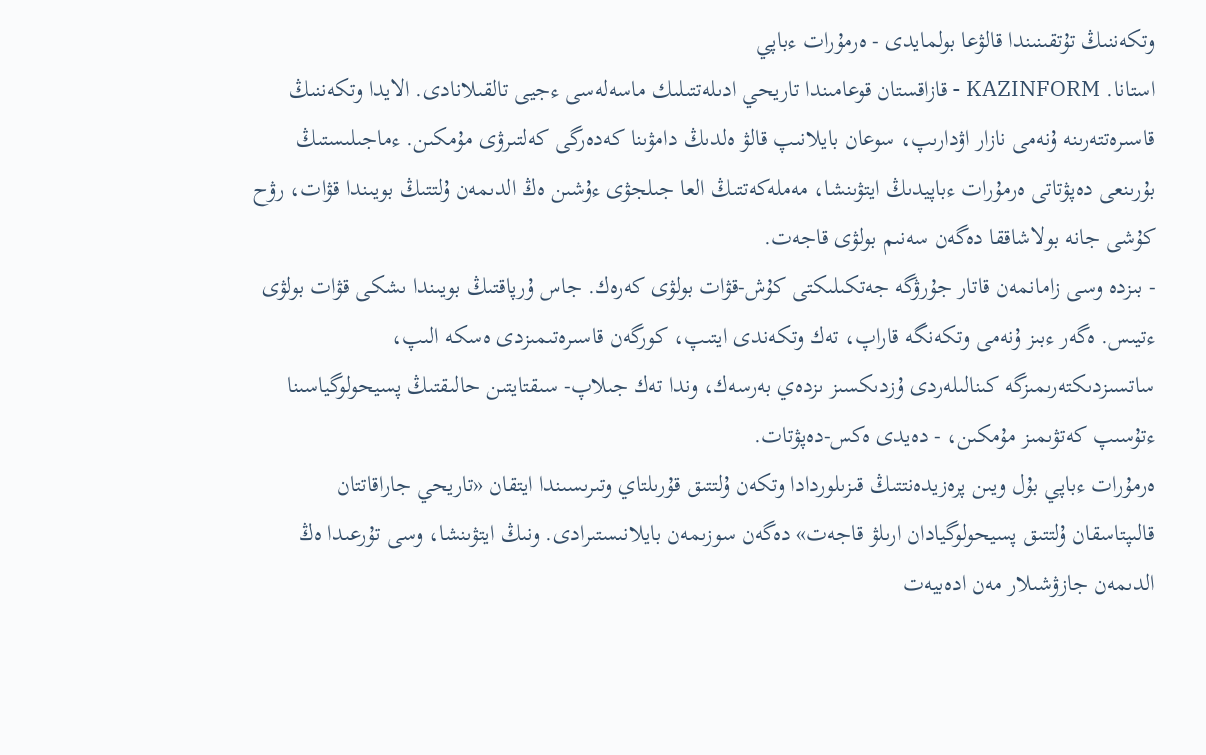وتكەننىڭ تۇتقىنىندا قالۋعا بولمايدى - ەرمۇرات ءباپي
استانا. KAZINFORM - قازاقستان قوعامىندا تاريحي ادىلەتتىلىك ماسەلەسى ءجيى تالقىلانادى. الايدا وتكەننىڭ قاسىرەتتەرىنە ۇنەمى نازار اۋدارىپ، سوعان بايلانىپ قالۋ ەلدىڭ دامۋىنا كەدەرگى كەلتىرۋى مۇمكىن. ءماجىلىستىڭ بۇرىنعى دەپۋتاتى ەرمۇرات ءباپيدىڭ ايتۋىنشا، مەملەكەتتىڭ العا جىلجۋى ءۇشىن ەڭ الدىمەن ۇلتتىڭ بويىندا قۋات، رۋح كۇشى جانە بولاشاققا دەگەن سەنىم بولۋى قاجەت.
- بىزدە وسى زامانمەن قاتار جۇرۋگە جەتكىلىكتى كۇش-قۋات بولۋى كەرەك. جاس ۇرپاقتىڭ بويىندا ىشكى قۋات بولۋى ءتيىس. ەگەر ءبىز ۇنەمى وتكەنگە قاراپ، تەك وتكەندى ايتىپ، كورگەن قاسىرەتىمىزدى ەسكە الىپ، ساتسىزدىكتەرىمىزگە كىنالىلەردى ۇزدىكسىز ىزدەي بەرسەك، وندا تەك جىلاپ- سىقتايتىن حالىقتىڭ پسيحولوگياسىنا ءتۇسىپ كەتۋىمىز مۇمكىن، - دەيدى ەكس-دەپۋتات.
ەرمۇرات ءباپي بۇل ويىن پرەزيدەنتتىڭ قىزىلوردادا وتكەن ۇلتتىق قۇرىلتاي وتىرىسىندا ايتقان «تاريحي جاراقاتتان قالىپتاسقان ۇلتتىق پسيحولوگيادان ارىلۋ قاجەت» دەگەن سوزىمەن بايلانىستىرادى. ونىڭ ايتۋىنشا، وسى تۇرعىدا ەڭ الدىمەن جازۋشىلار مەن ادەبيەت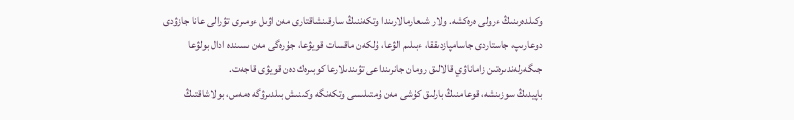وكىلدەرىنىڭ ءرولى ەرەكشە. ولار شىعارمالارىندا وتكەننىڭ سارقىنشاقتارى مەن اۋىل ءومىرى تۋرالى عانا جازۋدى دوعارىپ، جاستاردى جاسامپازدىققا، ءبىلىم الۋعا، ۇلكەن ماقسات قويۋعا، جۇرەگى مەن ىسىندە ادال بولۋعا جىگەرلەندىرەتىن زاماناۋي قالالىق رومان جانرىنداعى تۋىندىلارعا كوبىرەك دەن قويۋى قاجەت.
باپيدىڭ سوزىنشە، قوعامنىڭ بارلىق كۇشى مەن ۇمتىلىسى وتكەنگە وكىنىش بىلدىرۋگە ەمەس، بولاشاقتىڭ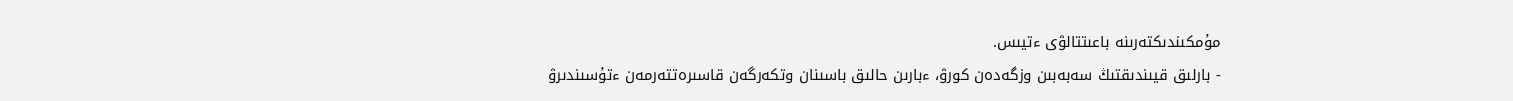مۇمكىندىكتەرىنە باعىتتالۋى ءتيىس.
- بارلىق قيىندىقتىڭ سەبەبىن وزگەدەن كورۋ، ءبارىن حالىق باسىنان وتكەرگەن قاسىرەتتەرمەن ءتۇسىندىرۋ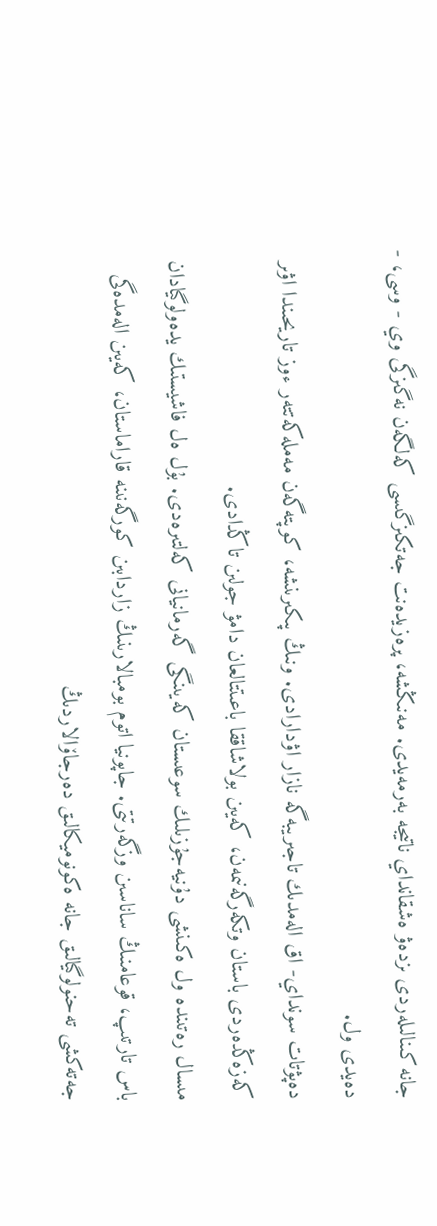جانە كىنالىلەردى ىزدەۋ ەشقانداي ناتيجە بەرمەيدى. مەنىڭشە، پرەزيدەنت جەتكىزگىسى كەلگەن نەگىزگى وي - وسى، - دەيدى ول.
دەپۋتات سونداي- اق الەمدىك تاجىريبەگە نازار اۋدارادى. ونىڭ پىكىرىنشە، كوپتەگەن مەملەكەتتەر ءوز تاريحىندا اۋىر كەزەڭدەردى باستان وتكەرگەنىمەن، كەيىن بولاشاققا باعىتتالعان دامۋ جولىن تاڭدادى.
مىسال رەتىندە ول ەكىنشى دۇنيەجۇزىلىك سوعىستان كەيىنگى گەرمانيانى كەلتىرەدى. بۇل ەل فاشيستىك يدەولوگيادان باس تارتىپ، قوعامنىڭ ساناسىن وزگەرتتى. جاپونيا اتوم بومبالارىنىڭ زاردابىن كورگەنىنە قاراماستان، كەيىن الەمدەگى جەتەكشى تەحنولوگيالىق جانە ەكونوميكالىق دەرجاۆالاردىڭ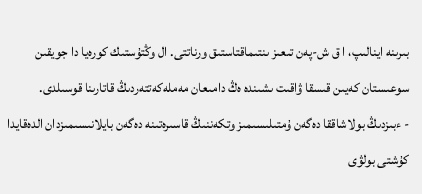بىرىنە اينالىپ، ا ق ش-پەن تىعىز ىنتىماقتاستىق ورناتتى. ال وڭتۇستىك كورەيا دا جويقىن سوعىستان كەيىن قىسقا ۋاقىت ىشىندە ەڭ دامىعان مەملەكەتتەردىڭ قاتارىنا قوسىلدى.
- ءبىزدىڭ بولاشاققا دەگەن ۇمتىلىسىمىز وتكەننىڭ قاسىرەتىنە دەگەن بايلانىسىمىزدان الدەقايدا كۇشتى بولۋى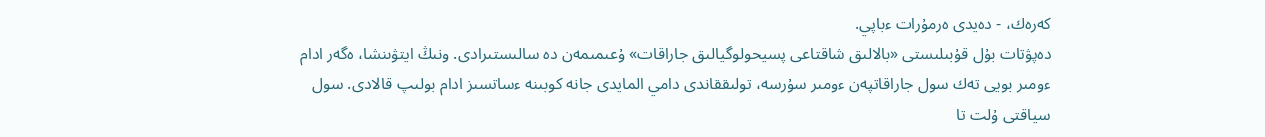كەرەك، - دەيدى ەرمۇرات ءباپي.
دەپۋتات بۇل قۇبىلىستى «بالالىق شاقتاعى پسيحولوگيالىق جاراقات» ۇعىمىمەن دە سالىستىرادى. ونىڭ ايتۋىنشا، ەگەر ادام ءومىر بويى تەك سول جاراقاتپەن ءومىر سۇرسە، تولىققاندى دامي المايدى جانە كوبىنە ءساتسىز ادام بولىپ قالادى. سول سياقتى ۇلت تا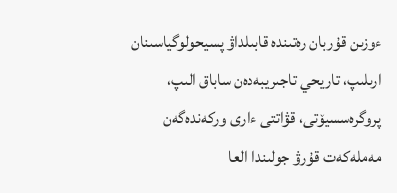ءوزىن قۇربان رەتىندە قابىلداۋ پسيحولوگياسىنان ارىلىپ، تاريحي تاجىريبەدەن ساباق الىپ، پروگرەسسيۆتى، قۋاتتى ءارى وركەندەگەن مەملەكەت قۇرۋ جولىندا العا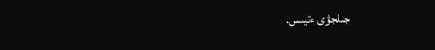جىلجۋى ءتيىس.